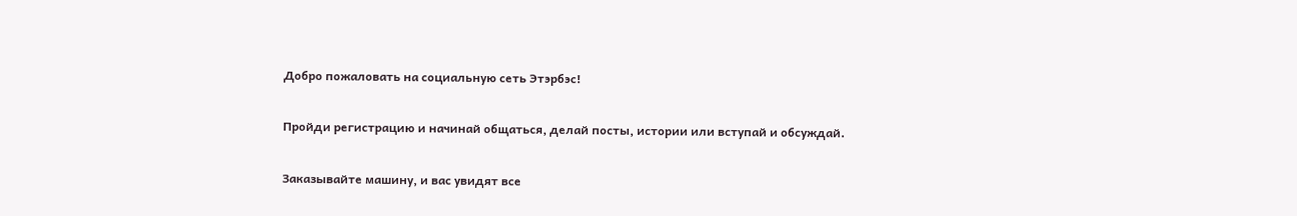Добро пожаловать на социальную сеть Этэрбэс!

Пройди регистрацию и начинай общаться, делай посты, истории или вступай и обсуждай.

Заказывайте машину, и вас увидят все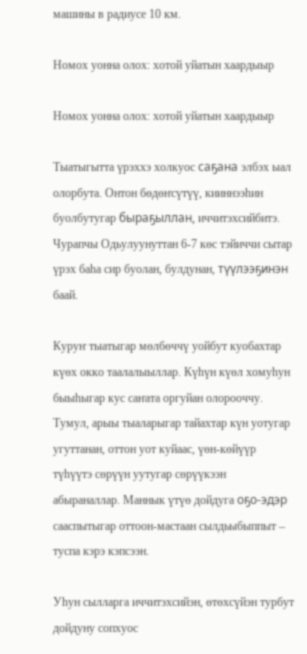машины в радиусе 10 км.

Номох уонна олох: хотой уйатын хаардыыр

Номох уонна олох: хотой уйатын хаардыыр

Тыатыгытта үрэххэ холкуос саҕана элбэх ыал олорбута. Онтон бөдөҥсүтүү, кииннээһин буолбутугар быраҕыллан, иччитэхсийбитэ. Чурапчы Одьулуунуттан 6-7 көс тэйиччи сытар үрэх баһа сир буолан, булдунан, түүлээҕинэн баай.

Куруҥ тыатыгар мөлбөччү уойбут куобахтар күөх окко таалалыыллар. Күһүн күөл хомуһун быыһыгар кус саҥата оргуйан олорооччу. Тумул, арыы тыаларыгар тайахтар күн уотугар угуттанан, оттон уот куйаас, үөн-көйүүр түһүүтэ сөрүүн уутугар сөрүүкээн абыраналлар. Маннык үтүө дойдуга оҕо-эдэр сааспытыгар оттоон-мастаан сылдьыбыппыт – туспа кэрэ кэпсээн.

Уһун сылларга иччитэхсийэн, өтөхсүйэн турбут дойдуну сопхуос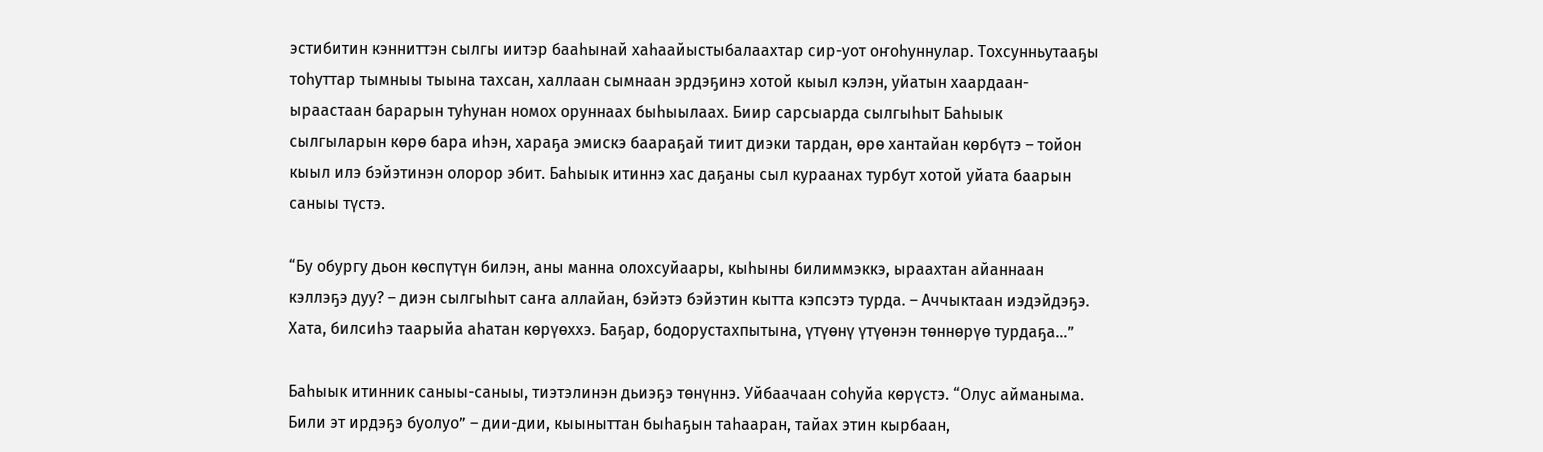эстибитин кэнниттэн сылгы иитэр бааһынай хаһаайыстыбалаахтар сир-уот оҥоһуннулар. Тохсунньутааҕы тоһуттар тымныы тыына тахсан, халлаан сымнаан эрдэҕинэ хотой кыыл кэлэн, уйатын хаардаан-ыраастаан барарын туһунан номох оруннаах быһыылаах. Биир сарсыарда сылгыһыт Баһыык сылгыларын көрө бара иһэн, хараҕа эмискэ баараҕай тиит диэки тардан, өрө хантайан көрбүтэ – тойон кыыл илэ бэйэтинэн олорор эбит. Баһыык итиннэ хас даҕаны сыл кураанах турбут хотой уйата баарын саныы түстэ.

“Бу обургу дьон көспүтүн билэн, аны манна олохсуйаары, кыһыны билиммэккэ, ыраахтан айаннаан кэллэҕэ дуу? – диэн сылгыһыт саҥа аллайан, бэйэтэ бэйэтин кытта кэпсэтэ турда. – Аччыктаан иэдэйдэҕэ. Хата, билсиһэ таарыйа аһатан көрүөххэ. Баҕар, бодорустахпытына, үтүөнү үтүөнэн төннөрүө турдаҕа…”

Баһыык итинник саныы-саныы, тиэтэлинэн дьиэҕэ төнүннэ. Уйбаачаан соһуйа көрүстэ. “Олус айманыма. Били эт ирдэҕэ буолуо” – дии-дии, кыыныттан быһаҕын таһааран, тайах этин кырбаан,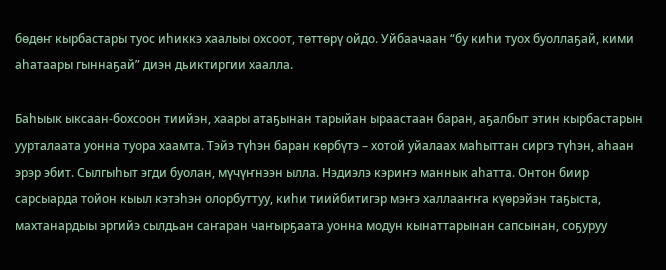бөдөҥ кырбастары туос иһиккэ хаалыы охсоот, төттөрү ойдо. Уйбаачаан “бу киһи туох буоллаҕай, кими аһатаары гыннаҕай” диэн дьиктиргии хаалла.

Баһыык ыксаан-бохсоон тиийэн, хаары атаҕынан тарыйан ыраастаан баран, аҕалбыт этин кырбастарын уурталаата уонна туора хаамта. Тэйэ түһэн баран көрбүтэ – хотой уйалаах маһыттан сиргэ түһэн, аһаан эрэр эбит. Сылгыһыт эгди буолан, мүчүҥнээн ылла. Нэдиэлэ кэриҥэ маннык аһатта. Онтон биир сарсыарда тойон кыыл кэтэһэн олорбуттуу, киһи тиийбитигэр мэҥэ халлааҥҥа күөрэйэн таҕыста, махтанардыы эргийэ сылдьан саҥаран чаҥырҕаата уонна модун кынаттарынан сапсынан, соҕуруу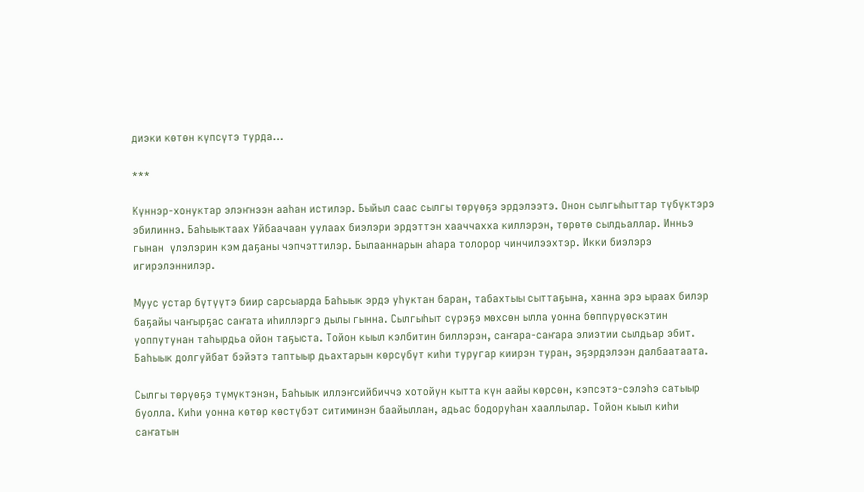диэки көтөн күпсүтэ турда…

***

Күннэр-хонуктар элэҥнээн ааһан истилэр. Быйыл саас сылгы төрүөҕэ эрдэлээтэ. Онон сылгыһыттар түбүктэрэ эбилиннэ. Баһыыктаах Уйбаачаан уулаах биэлэри эрдэттэн хааччахха киллэрэн, төрөтө сылдьаллар. Инньэ гынан  үлэлэрин кэм даҕаны чэпчэттилэр. Былааннарын аһара толорор чинчилээхтэр. Икки биэлэрэ игирэлэннилэр.

Муус устар бүтүүтэ биир сарсыарда Баһыык эрдэ уһуктан баран, табахтыы сыттаҕына, ханна эрэ ыраах билэр баҕайы чаҥырҕас саҥата иһиллэргэ дылы гынна. Сылгыһыт сүрэҕэ мөхсөн ылла уонна бөппүрүөскэтин уоппутунан таһырдьа ойон таҕыста. Тойон кыыл кэлбитин биллэрэн, саҥара-саҥара элиэтии сылдьар эбит. Баһыык долгуйбат бэйэтэ таптыыр дьахтарын көрсүбүт киһи туругар киирэн туран, эҕэрдэлээн далбаатаата.

Сылгы төрүөҕэ түмүктэнэн, Баһыык иллэҥсийбиччэ хотойун кытта күн аайы көрсөн, кэпсэтэ-сэлэһэ сатыыр буолла. Киһи уонна көтөр көстүбэт ситиминэн баайыллан, адьас бодоруһан хааллылар. Тойон кыыл киһи саҥатын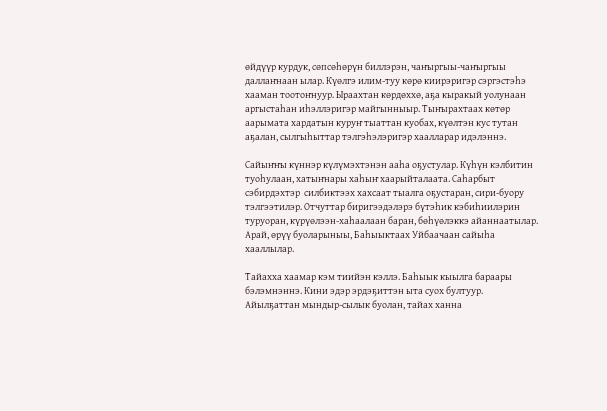өйдүүр курдук, сөпсөһөрүн биллэрэн, чаҥыргыы-чаҥыргыы даллаҥнаан ылар. Күөлгэ илим-туу көрө киирэригэр сэргэстэһэ хааман тоотоҥнуур. Ыраахтан көрдөххө, аҕа кыракый уолунаан аргыстаһан иһэллэригэр майгынныыр. Тыҥырахтаах көтөр аарымата хардатын куруҥ тыаттан куобах, күөлтэн кус тутан аҕалан, сылгыһыттар тэлгэһэлэригэр хаалларар идэлэннэ.

Сайыҥҥы күннэр күлүмэхтэнэн ааһа оҕустулар. Күһүн кэлбитин туоһулаан, хатыҥнары хаһыҥ хаарыйталаата. Саһарбыт сэбирдэхтэр  силбиктээх хахсаат тыалга оҕустаран, сири-буору тэлгээтилэр. Отчуттар биригээдэлэрэ бүтэһик кэбиһиилэрин туруоран, күрүөлээн-хаһаалаан баран, бөһүөлэккэ айаннаатылар. Арай, өрүү буоларыныы, Баһыыктаах Уйбаачаан сайыһа хааллылар.

Тайахха хаамар кэм тиийэн кэллэ. Баһыык кыылга бараары бэлэмнэннэ. Кини эдэр эрдэҕиттэн ыта суох бултуур. Айылҕаттан мындыр-сылык буолан, тайах ханна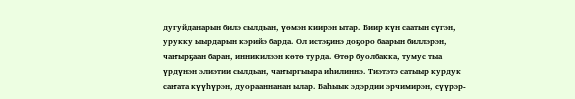дугуйданарын билэ сылдьан, үөмэн киирэн ытар. Биир күн саатын сүгэн, урукку ыырдарын кэрийэ барда. Ол истэҕинэ доҕоро баарын биллэрэн, чаҥырҕаан баран, инникилээн көтө турда. Өтөр буолбакка, тумус тыа үрдүнэн элиэтии сылдьан, чаҥыргыыра иһилиннэ. Тиэтэтэ сатыыр курдук саҥата күүһүрэн, дуорааннанан ылар. Баһыык эдэрдии эрчимирэн, сүүрэр-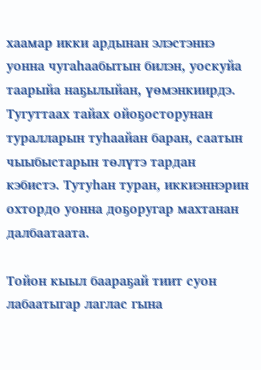хаамар икки ардынан элэстэннэ уонна чугаһаабытын билэн, уоскуйа таарыйа наҕылыйан, үөмэнкиирдэ. Тугуттаах тайах ойоҕосторунан туралларын туһаайан баран, саатын чыыбыстарын төлүтэ тардан кэбистэ. Тутуһан туран, иккиэннэрин охтордо уонна доҕоругар махтанан далбаатаата.

Тойон кыыл баараҕай тиит суон лабаатыгар лаглас гына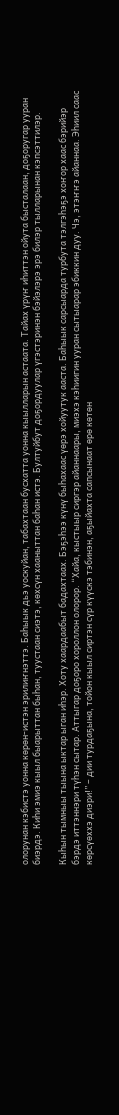олорунан кэбистэ уонна көрөн-истэн эрилиҥнэттэ. Баһыык дьэ уоскуйан, табахтаан бусхатта уонна кыылларын астаата. Тайах үрүҥ иһиттэн ойута бысталаан, доҕоругар ууран биэрдэ. Киһи эмиэ кыыл быарыттан быһан, туустаан сиэтэ, көхсүн хааныттан баһан истэ. Бултуйбут доҕордуулар үгэстэринэн бэйэлэрэ эрэ билэр тылларынан кэпсэттилэр.

Кыһын тымныы тыына ыктар ыган иһэр. Хоту хаардаабыт бадахтаах. Бэҕэһээ күнү быһахаас үөрэ хойуутук ааста. Баһыык сарсыарда турбута тэлгэһэҕэ хоҥор хаас бэрийэр бэрдэ иттэннэри түһэн сытар. Аттыгар доҕоро хороллон олорор. “Хайа, кыстыыр сиргэр айаннаары, миэхэ кэһиигин ууран сытыарар эбиккин дуу. Чэ, этэҥҥэ айаннаа. Эһиил саас көрсүөххэ диэри!” – дии турдаҕына, тойон кыыл сиртэн сүр күүскэ тэбинэн, аҕыйахта сапсынаат өрө көтөн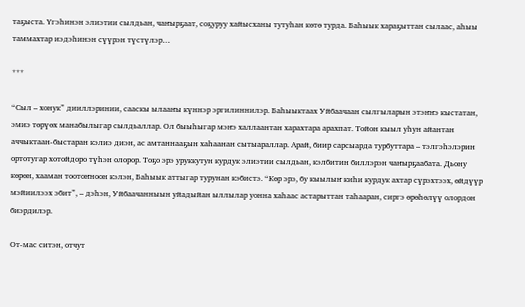таҕыста. Үгэһинэн элиэтии сылдьан, чаҥырҕаат, соҕуруу хайысханы тутуһан көтө турда. Баһыык хараҕыттан сылаас, аһыы таммахтар иэдэһинэн сүүрэн түстүлэр…

***

“Сыл – хонук” дииллэринии, сааскы ылааҥы күннэр эргилиннилэр. Баһыыктаах Уйбаачаан сылгыларын этэҥҥэ кыстатан, эмиэ төрүөх манабылыгар сылдьаллар. Ол быыһыгар мэҥэ халлаантан харахтара арахпат. Тойон кыыл уһун айантан аччыктаан-быстаран кэлиэ диэн, ас амтаннааҕын хаһаанан сытыараллар. Арай, биир сарсыарда турбуттара – тэлгэһэлэрин ортотугар хотойдоро түһэн олорор. Тоҕо эрэ уруккутун курдук элиэтии сылдьан, кэлбитин биллэрэн чаҥырҕаабата. Дьону көрөн, хааман тоотоҥноон кэлэн, Баһыык аттыгар турунан кэбистэ. “Көр эрэ, бу кыылыҥ киһи курдук ахтар сүрэхтээх, өйдүүр мэйиилээх эбит”, – дэһэн, Уйбаачанныын уйадыйан ыллылар уонна хаһаас астарыттан таһааран, сиргэ өрөһөлүү олордон биэрдилэр.

От-мас ситэн, отчут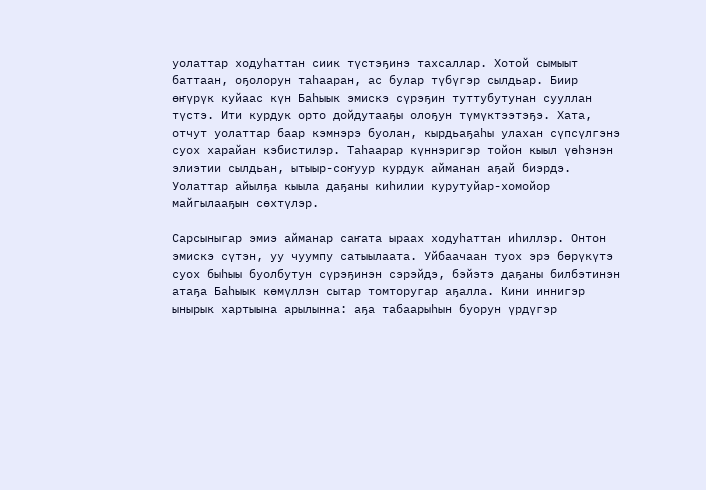уолаттар ходуһаттан сиик түстэҕинэ тахсаллар. Хотой сымыыт баттаан, оҕолорун таһааран, ас булар түбүгэр сылдьар. Биир өҥүрүк куйаас күн Баһыык эмискэ сүрэҕин туттубутунан сууллан түстэ. Ити курдук орто дойдутааҕы олоҕун түмүктээтэҕэ. Хата, отчут уолаттар баар кэмнэрэ буолан, кырдьаҕаһы улахан сүпсүлгэнэ суох харайан кэбистилэр. Таһаарар күннэригэр тойон кыыл үөһэнэн элиэтии сылдьан, ытыыр-соҥуур курдук айманан аҕай биэрдэ. Уолаттар айылҕа кыыла даҕаны киһилии курутуйар-хомойор майгылааҕын сөхтүлэр.

Сарсыныгар эмиэ айманар саҥата ыраах ходуһаттан иһиллэр. Онтон эмискэ сүтэн, уу чуумпу сатыылаата. Уйбаачаан туох эрэ бөрүкүтэ суох быһыы буолбутун сүрэҕинэн сэрэйдэ, бэйэтэ даҕаны билбэтинэн атаҕа Баһыык көмүллэн сытар томторугар аҕалла. Кини иннигэр ынырык хартыына арылынна: аҕа табаарыһын буорун үрдүгэр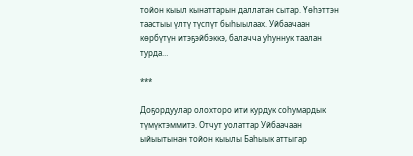тойон кыыл кынаттарын даллатан сытар. Үөһэттэн таастыы үлтү түспүт быһыылаах. Уйбаачаан көрбүтүн итэҕэйбэккэ, балачча уһуннук таалан турда…

***

Доҕордуулар олохторо ити курдук соһумардык түмүктэммитэ. Отчут уолаттар Уйбаачаан ыйыытынан тойон кыылы Баһыык аттыгар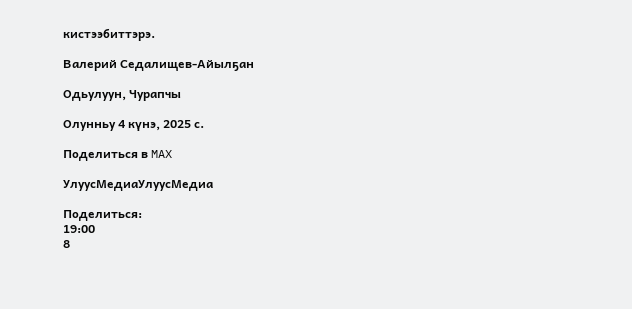кистээбиттэрэ.

Валерий Седалищев-Айылҕан

Одьулуун, Чурапчы

Олунньу 4 күнэ, 2025 с.

Поделиться в MAX

УлуусМедиаУлуусМедиа

Поделиться:
19:00
8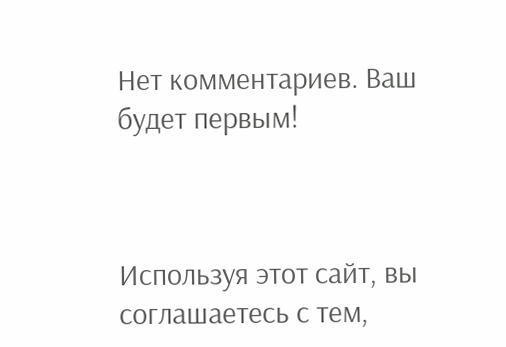Нет комментариев. Ваш будет первым!



Используя этот сайт, вы соглашаетесь с тем,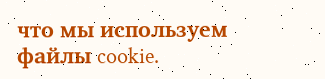что мы используем файлы cookie.